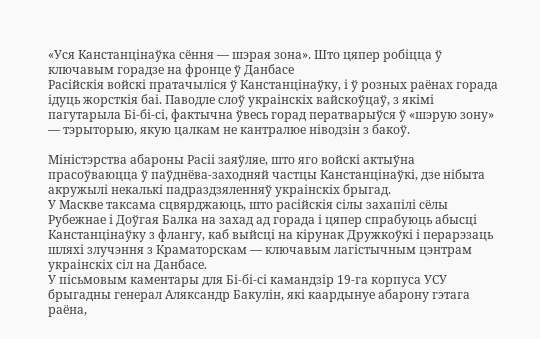«Уся Канстанцінаўка сёння — шэрая зона». Што цяпер робіцца ў ключавым горадзе на фронце ў Данбасе
Расійскія войскі пратачыліся ў Канстанцінаўку, і ў розных раёнах горада ідуць жорсткія баі. Паводле слоў украінскіх вайскоўцаў, з якімі пагутарыла Бі-бі-сі, фактычна ўвесь горад ператварыўся ў «шэрую зону» — тэрыторыю, якую цалкам не кантралюе ніводзін з бакоў.

Міністэрства абароны Расіі заяўляе, што яго войскі актыўна прасоўваюцца ў паўднёва-заходняй частцы Канстанцінаўкі, дзе нібыта акружылі некалькі падраздзяленняў украінскіх брыгад.
У Маскве таксама сцвярджаюць, што расійскія сілы захапілі сёлы Рубежнае і Доўгая Балка на захад ад горада і цяпер спрабуюць абысці Канстанцінаўку з флангу, каб выйсці на кірунак Дружкоўкі і перарэзаць шляхі злучэння з Краматорскам — ключавым лагістычным цэнтрам украінскіх сіл на Данбасе.
У пісьмовым каментары для Бі-бі-сі камандзір 19‑га корпуса УСУ брыгадны генерал Аляксандр Бакулін, які каардынуе абарону гэтага раёна,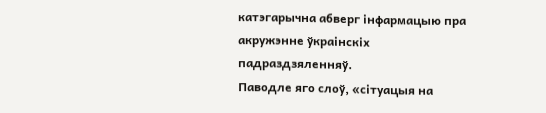катэгарычна абверг інфармацыю пра акружэнне ўкраінскіх падраздзяленняў.
Паводле яго слоў, «сітуацыя на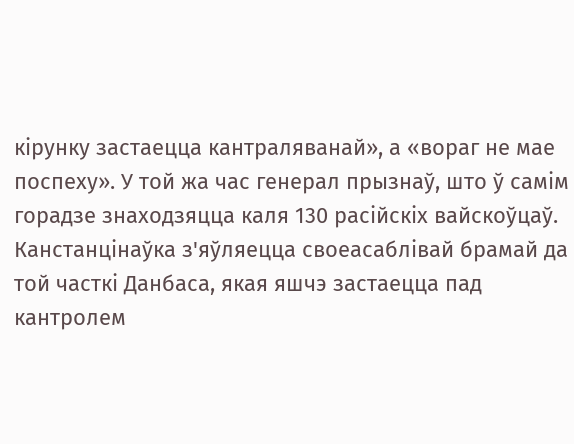кірунку застаецца кантраляванай», а «вораг не мае поспеху». У той жа час генерал прызнаў, што ў самім горадзе знаходзяцца каля 130 расійскіх вайскоўцаў.
Канстанцінаўка з'яўляецца своеасаблівай брамай да той часткі Данбаса, якая яшчэ застаецца пад кантролем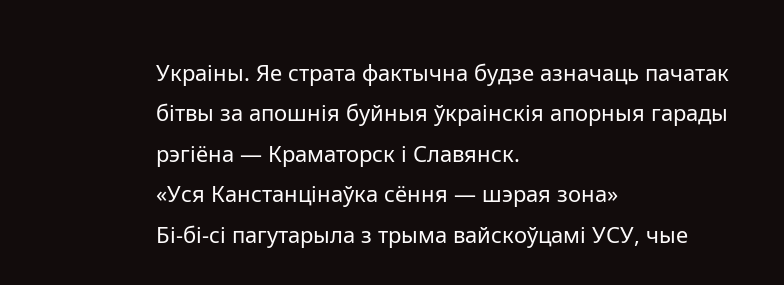Украіны. Яе страта фактычна будзе азначаць пачатак бітвы за апошнія буйныя ўкраінскія апорныя гарады рэгіёна — Краматорск і Славянск.
«Уся Канстанцінаўка сёння — шэрая зона»
Бі-бі-сі пагутарыла з трыма вайскоўцамі УСУ, чые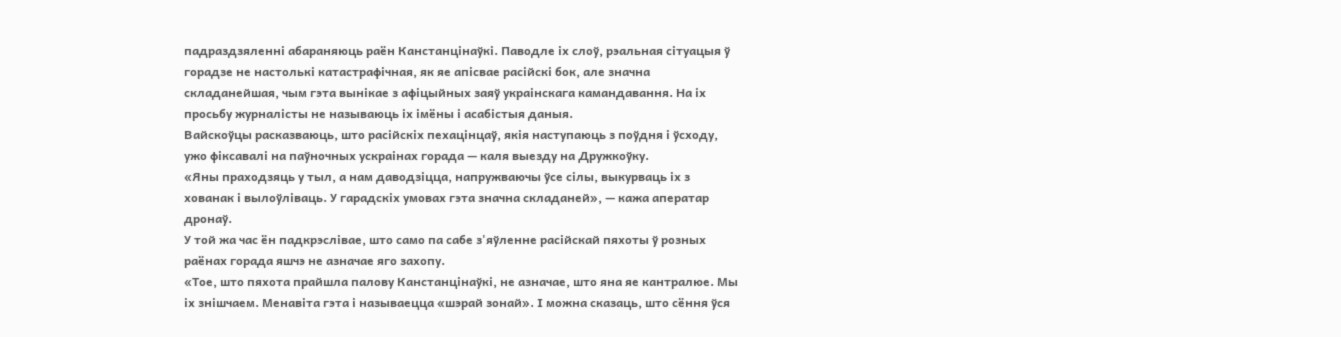падраздзяленні абараняюць раён Канстанцінаўкі. Паводле іх слоў, рэальная сітуацыя ў горадзе не настолькі катастрафічная, як яе апісвае расійскі бок, але значна складанейшая, чым гэта вынікае з афіцыйных заяў украінскага камандавання. На іх просьбу журналісты не называюць іх імёны і асабістыя даныя.
Вайскоўцы расказваюць, што расійскіх пехацінцаў, якія наступаюць з поўдня і ўсходу, ужо фіксавалі на паўночных ускраінах горада — каля выезду на Дружкоўку.
«Яны праходзяць у тыл, а нам даводзіцца, напружваючы ўсе сілы, выкурваць іх з хованак і вылоўліваць. У гарадскіх умовах гэта значна складаней», — кажа аператар дронаў.
У той жа час ён падкрэслівае, што само па сабе з'яўленне расійскай пяхоты ў розных раёнах горада яшчэ не азначае яго захопу.
«Тое, што пяхота прайшла палову Канстанцінаўкі, не азначае, што яна яе кантралюе. Мы іх знішчаем. Менавіта гэта і называецца «шэрай зонай». І можна сказаць, што сёння ўся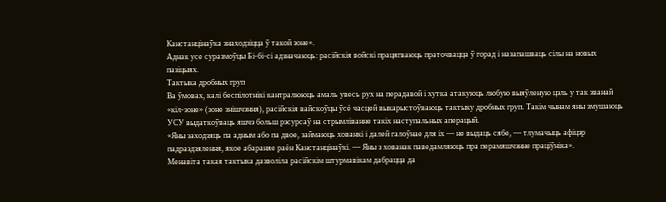Канстанцінаўка знаходзіцца ў такой зоне».
Аднак усе суразмоўцы Бі-бі-сі адзначаюць: расійскія войскі працягваюць праточвацца ў горад і назапашваць сілы на новых пазіцыях.
Тактыка дробных груп
Ва ўмовах, калі беспілотнікі кантралююць амаль увесь рух на перадавой і хутка атакуюць любую выяўленую цэль у так званай «кіл-зоне» (зоне знішчэння), расійскія вайскоўцы ўсё часцей выкарыстоўваюць тактыку дробных груп. Такім чынам яны змушаюць УСУ выдаткоўваць яшчэ больш рэсурсаў на стрымліванне такіх наступальных аперацый.
«Яны заходзяць па адным або па двое, займаюць хованкі і далей галоўнае для іх — не выдаць сябе, — тлумачыць афіцэр падраздзялення, якое абараняе раён Канстанцінаўкі. — Яны з хованак паведамляюць пра перамяшчэнне праціўніка».
Менавіта такая тактыка дазволіла расійскім штурмавікам дабрацца да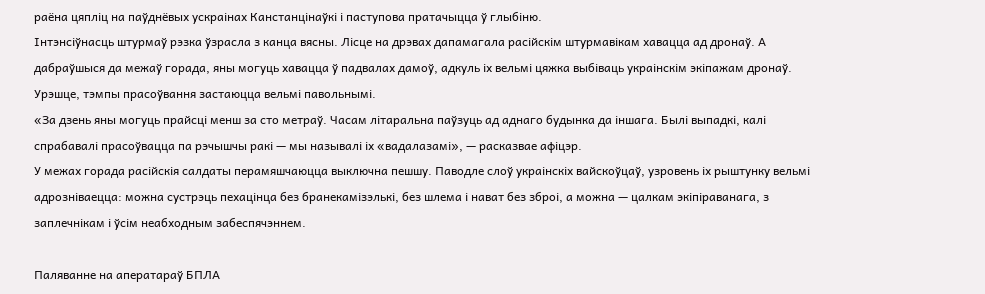раёна цяпліц на паўднёвых ускраінах Канстанцінаўкі і паступова пратачыцца ў глыбіню.
Інтэнсіўнасць штурмаў рэзка ўзрасла з канца вясны. Лісце на дрэвах дапамагала расійскім штурмавікам хавацца ад дронаў. А дабраўшыся да межаў горада, яны могуць хавацца ў падвалах дамоў, адкуль іх вельмі цяжка выбіваць украінскім экіпажам дронаў.
Урэшце, тэмпы прасоўвання застаюцца вельмі павольнымі.
«За дзень яны могуць прайсці менш за сто метраў. Часам літаральна паўзуць ад аднаго будынка да іншага. Былі выпадкі, калі спрабавалі прасоўвацца па рэчышчы ракі — мы называлі іх «вадалазамі», — расказвае афіцэр.
У межах горада расійскія салдаты перамяшчаюцца выключна пешшу. Паводле слоў украінскіх вайскоўцаў, узровень іх рыштунку вельмі адрозніваецца: можна сустрэць пехацінца без бранекамізэлькі, без шлема і нават без зброі, а можна — цалкам экіпіраванага, з заплечнікам і ўсім неабходным забеспячэннем.

Паляванне на аператараў БПЛА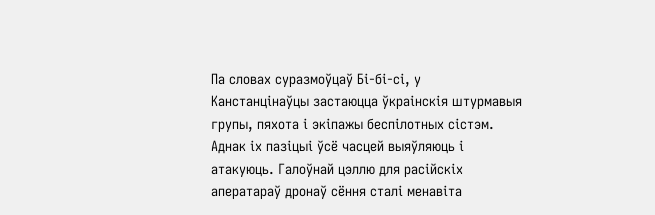Па словах суразмоўцаў Бі-бі-сі, у Канстанцінаўцы застаюцца ўкраінскія штурмавыя групы, пяхота і экіпажы беспілотных сістэм. Аднак іх пазіцыі ўсё часцей выяўляюць і атакуюць. Галоўнай цэллю для расійскіх аператараў дронаў сёння сталі менавіта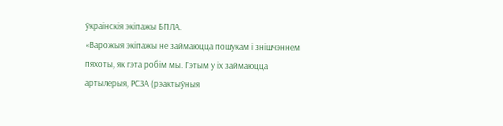ўкраінскія экіпажы БПЛА.
«Варожыя экіпажы не займаюцца пошукам і знішчэннем пяхоты, як гэта робім мы. Гэтым у іх займаюцца артылерыя, РСЗА (рэактыўныя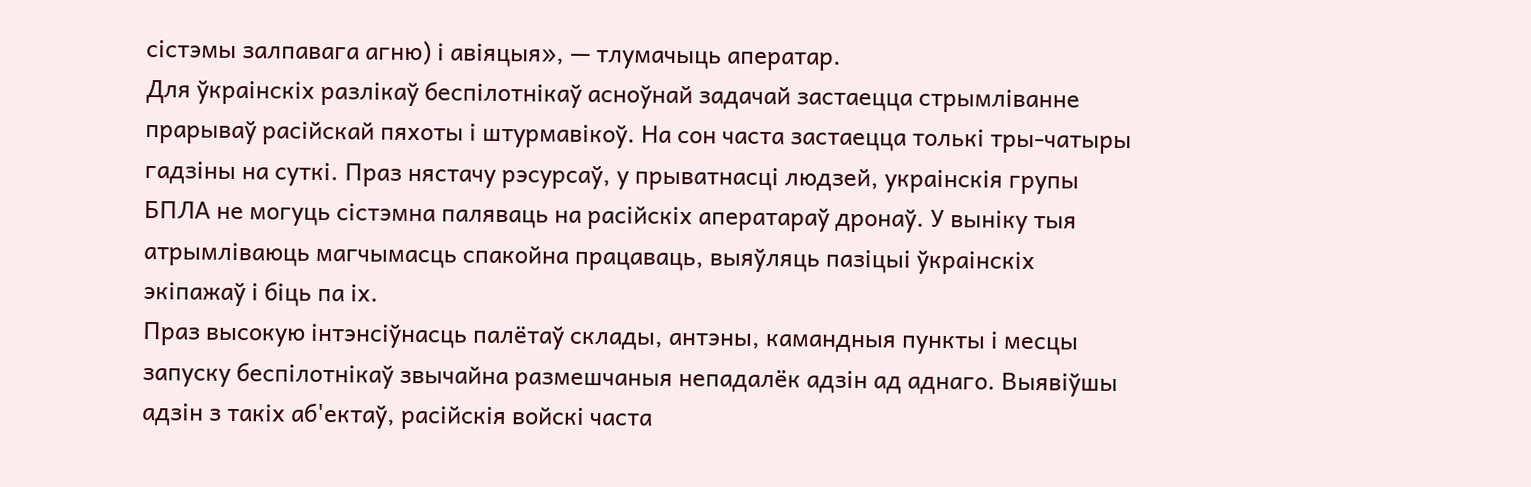сістэмы залпавага агню) і авіяцыя», — тлумачыць аператар.
Для ўкраінскіх разлікаў беспілотнікаў асноўнай задачай застаецца стрымліванне прарываў расійскай пяхоты і штурмавікоў. На сон часта застаецца толькі тры-чатыры гадзіны на суткі. Праз нястачу рэсурсаў, у прыватнасці людзей, украінскія групы БПЛА не могуць сістэмна паляваць на расійскіх аператараў дронаў. У выніку тыя атрымліваюць магчымасць спакойна працаваць, выяўляць пазіцыі ўкраінскіх экіпажаў і біць па іх.
Праз высокую інтэнсіўнасць палётаў склады, антэны, камандныя пункты і месцы запуску беспілотнікаў звычайна размешчаныя непадалёк адзін ад аднаго. Выявіўшы адзін з такіх аб'ектаў, расійскія войскі часта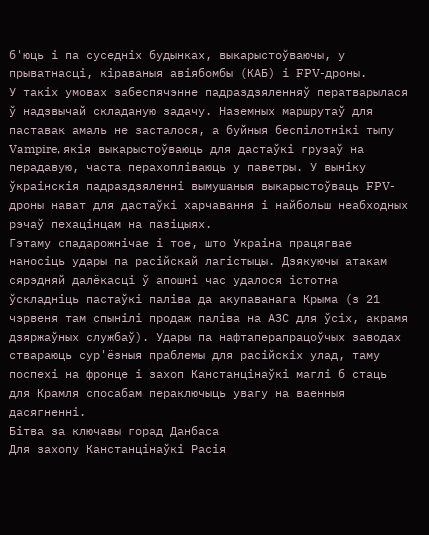б'юць і па суседніх будынках, выкарыстоўваючы, у прыватнасці, кіраваныя авіябомбы (КАБ) і FPV-дроны.
У такіх умовах забеспячэнне падраздзяленняў ператварылася ў надзвычай складаную задачу. Наземных маршрутаў для паставак амаль не засталося, а буйныя беспілотнікі тыпу Vampire, якія выкарыстоўваюць для дастаўкі грузаў на перадавую, часта перахопліваюць у паветры. У выніку ўкраінскія падраздзяленні вымушаныя выкарыстоўваць FPV-дроны нават для дастаўкі харчавання і найбольш неабходных рэчаў пехацінцам на пазіцыях.
Гэтаму спадарожнічае і тое, што Украіна працягвае наносіць удары па расійскай лагістыцы. Дзякуючы атакам сярэдняй далёкасці ў апошні час удалося істотна ўскладніць пастаўкі паліва да акупаванага Крыма (з 21 чэрвеня там спынілі продаж паліва на АЗС для ўсіх, акрамя дзяржаўных службаў). Удары па нафтаперапрацоўчых заводах ствараюць сур'ёзныя праблемы для расійскіх улад, таму поспехі на фронце і захоп Канстанцінаўкі маглі б стаць для Крамля спосабам пераключыць увагу на ваенныя дасягненні.
Бітва за ключавы горад Данбаса
Для захопу Канстанцінаўкі Расія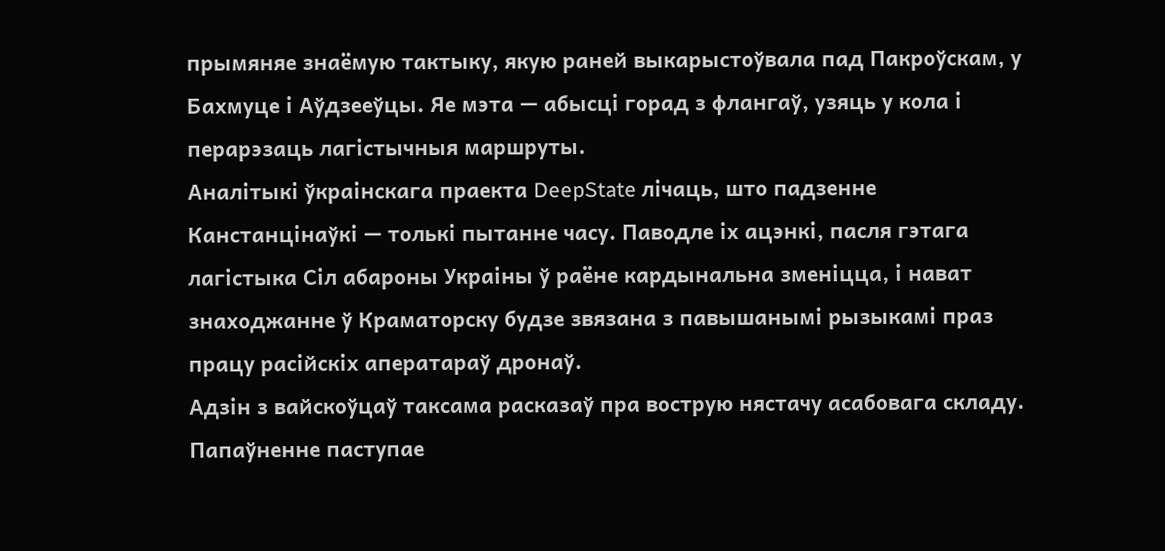прымяняе знаёмую тактыку, якую раней выкарыстоўвала пад Пакроўскам, у Бахмуце і Аўдзееўцы. Яе мэта — абысці горад з флангаў, узяць у кола і перарэзаць лагістычныя маршруты.
Аналітыкі ўкраінскага праекта DeepState лічаць, што падзенне Канстанцінаўкі — толькі пытанне часу. Паводле іх ацэнкі, пасля гэтага лагістыка Сіл абароны Украіны ў раёне кардынальна зменіцца, і нават знаходжанне ў Краматорску будзе звязана з павышанымі рызыкамі праз працу расійскіх аператараў дронаў.
Адзін з вайскоўцаў таксама расказаў пра вострую нястачу асабовага складу. Папаўненне паступае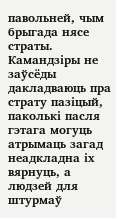павольней, чым брыгада нясе страты. Камандзіры не заўсёды дакладваюць пра страту пазіцый, паколькі пасля гэтага могуць атрымаць загад неадкладна іх вярнуць, а людзей для штурмаў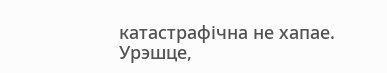катастрафічна не хапае.
Урэшце,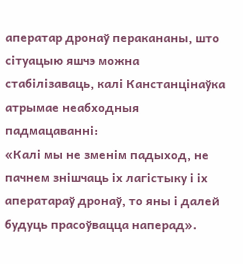аператар дронаў перакананы, што сітуацыю яшчэ можна стабілізаваць, калі Канстанцінаўка атрымае неабходныя падмацаванні:
«Калі мы не зменім падыход, не пачнем знішчаць іх лагістыку і іх аператараў дронаў, то яны і далей будуць прасоўвацца наперад».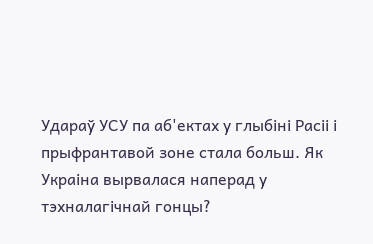Удараў УСУ па аб'ектах у глыбіні Расіі і прыфрантавой зоне стала больш. Як Украіна вырвалася наперад у тэхналагічнай гонцы?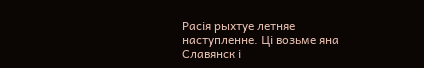Расія рыхтуе летняе наступленне. Ці возьме яна Славянск і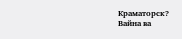Краматорск?
Вайна ва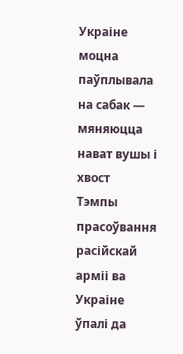Украіне моцна паўплывала на сабак — мяняюцца нават вушы і хвост
Тэмпы прасоўвання расійскай арміі ва Украіне ўпалі да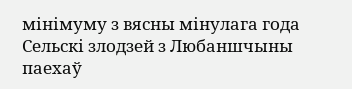мінімуму з вясны мінулага года
Сельскі злодзей з Любаншчыны паехаў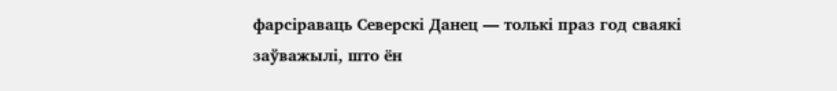фарсіраваць Северскі Данец — толькі праз год сваякі заўважылі, што ён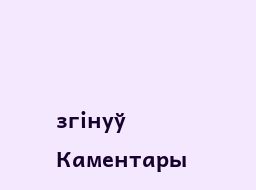згінуў
Каментары